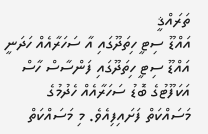ތަރައްޤީ
އައްޑޫ ސިޓީ ހިތަދޫގައި އާ ސަހަރާއެއް ހަދަނީ
އައްޑޫ ސިޓީ ހިތަދޫގައި ފަންސާސް ހާސް އަކަފޫޓުގެ ބޮޑު ސަހަރާއެއް ހެދުމުގެ މަސައްކަތް ފަށައިފިއެވެ. މި މަސައްކަތް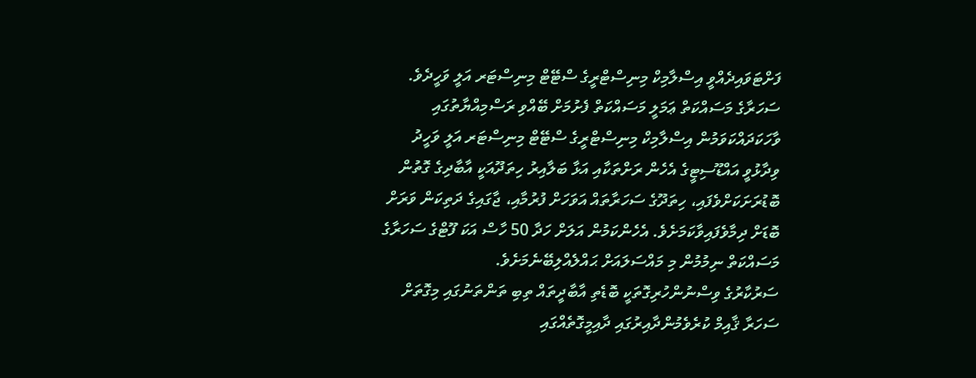ފަށްޓަވައިދެއްވީ އިސްލާމިކް މިނިސްޓްރީގެ ސްޓޭޓް މިނިސްޓަރ އަލީ ވަހީދެވެ. ސަހަރާގެ މަސައްކަތް ޢަމަލީ މަސައްކަތް ފެށުމަށް ބޭއްވި ރަސްމިއްޔާތުގައި ވާހަކަދައްކަވަމުން އިސްލާމިކް މިނިސްޓްރީގެ ސްޓޭޓް މިނިސްޓަރ އަލީ ވަހީދު ވިދާޅުވީ އައްޑޫސިޓީގެ އެހެން ރަށްތަކާއި އަޅާ ބަލާއިރު ހިތަދޫއަކީ އާބާދިގެ ގޮތުން ބޮޑުރަށަކަށްވެފައި، ހިތަދޫގެ ސަހަރާތައް އަވަހަށް ފުރުމާއި، ޖާގައިގެ ދަތިކަން ވަރަށް ބޮޑަށް ދިމާވެފައިވާކަމަށެވެ. އެހެންކަމުން އަލަށް ހަދާ 50 ހާސް އަކަ ފޫޓްގެ ސަހަރާގެ މަސައްކަތް ނިމުމުން މި މައްސަލައަށް ޙައްލެއްލިބޭނެމަށެވެ.
ސަރުކާރުގެ ވިސްނުންހުރިގޮތަކީ ބޮޑެތި އާބާދީތައް ތިބި ތަންތަނުގައި މިގޮތަށް ސަހަރާ ޤާއިމް ކުރެވެމުންދާއިރުގައި ދާއިމީގޮތެއްގައި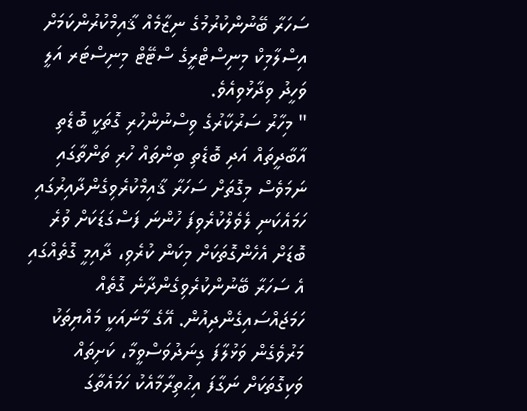ސަހަރާ ބޭނުންކުރުމުގެ ނިޒާމެއް ޤާއިމްކުރުންކަމަށް އިސްލާމިކް މިނިސްޓްރީގެ ސްޓޭޓް މިނިސްޓަރ އަލީ ވަހީދު ވިދާޅުވިއެވެ.
" މިހާރު ސަރުކާރުގެ ވިސްނުންހުރި ގޮތަކީ ބޮޑެތި އާބާދީތައް އަދި ބޮޑެތި ބިންތައް ހުރި ތަންތާގައި ނަމަވެސް މިގޮތަށް ސަހަރާ ޤާއިމްކުރެވިގެންދާއިރުގައި ހަމައެކަނި ލެވެލްކުރެވިފަ ހުންނަ ފަސްގަޑަކަށް ވުރެ ބޮޑަށް އެހެންގޮތަކަށް މިކަން ކުރެވި، ދާއިމީ ގޮތެއްގައި އެ ސަހަރާ ބޭނުންކުރެވިގެންދާނެ ގޮތެއް ހަމަޖައްސައިގެންދިއުން. އޭގެ މާނައަކީ މައްޔިތަކު މަރުވެގެން ވަޅުލާފަ ގިނަދުވަސްވީމާ، ކަށިތައް ވަކިގޮތަކަށް ނަގާފަ އިޙުތިރާމާއެކު ހަމައެތާގަ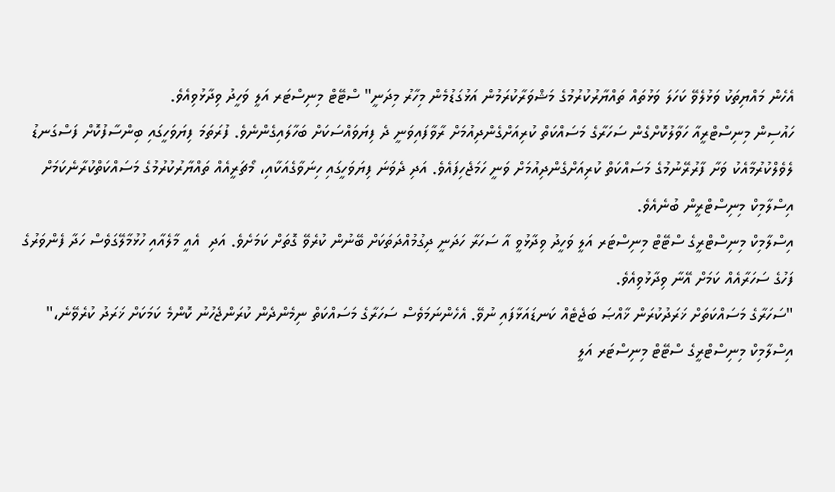އެހެން މައްޔިތަކު ވަޅުލެވޭ ކަހަލަ ވަޅުތައް ތައްޔާރުކުރުމުގެ މަޝްވަރާކުރަމުން އަޅުގަޑުމެން މިހާރު މިދަނީ" ސްޓޭޓް މިނިސްޓަރ އަލީ ވަހީދު ވިދާޅުވިއެވެ.
ހައުސިން މިނިސްޓްރީއާ ހަވާލުކޮށްގެން ސަހަރާގެ މަސައްކަތް ކުރިއަށްގެންދިއުމަށް ރާވާފައިވަނީ ދެ ފިޔަވައްސަކަށް ބަހާލައިގެންނެވެ. ފުރަތަމަ ފިޔަވަހީގައި ބިންސާފުކޮށް ފަސްގަނޑު ލެވެލްކުރުމާއެކު ވަށާ ފާރުރޭނުމުގެ މަސައްކަތް ކުރިއަށްގެންދިއުމަށް ވަނީ ހަމަޖެހިފައެވެ. އަދި ދެވަނަ ފިޔަވަހީގައި ހިނަވާގެއަކާއި، މޯޗަރީއެއް ތައްޔާރުކުރުމުގެ މަސައްކަތްކުރާނެކަމަށް އިސްލާމިކް މިނިސްޓްރީން ބުނެއެވެ.
އިސްލާމިކް މިނިސްޓްރީގެ ސްޓޭޓް މިނިސްޓަރ އަލީ ވަހީދު ވިދާޅުވީ އާ ސަހަރާ ހަދަނީ ދިގުމުއްދަތަކަށް ބޭނުން ކުރެވޭ ގޮތަށް ކަމަށެވެ. އަދި  އެއީ މާލެއާއި ހުޅުމާލޭގަވެސް ހަދާ ފެންވަރުގެ ފަހުގެ ސަހަރާއެއް ކަމަށް އޭނާ ވިދާޅުވިއެވެ.
"ސަހަރާގެ މަސައްކަތަށް ޚަރަދުކުރަން ޚާއްޞަ ބަޖެޓެއް ކަނޑައަޅާފައި ނުވޭ. އެހެންނަމަވެސް ސަހަރާގެ މަސައްކަތް ނިމެންދެން ކުރަންޖެހުނު ކޮންމެ ކަމަކަށް ޚަރަދު ކުރެވޭނެ،" އިސްލާމިކް މިނިސްޓްރީގެ ސްޓޭޓް މިނިސްޓަރ އަލީ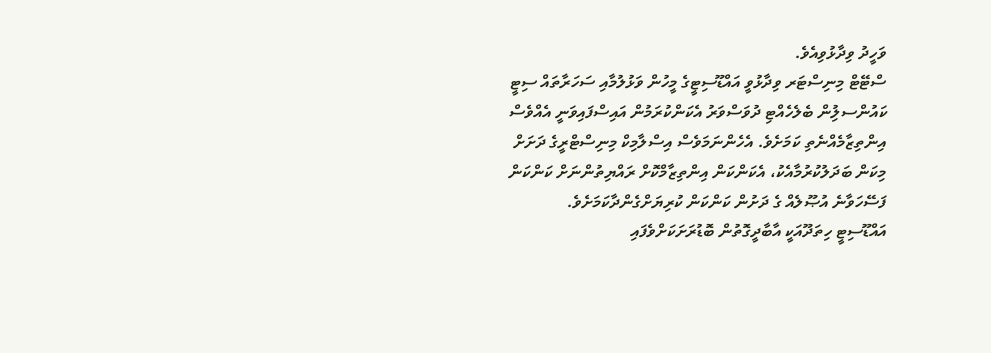ވަހީދު ވިދާޅުވިއެވެ.
ސްޓޭޓް މިނިސްޓަރ ވިދާޅުވީ އައްޑޫސިޓީގެ މީހުން ވަޅުލުމާއި ސަހަރާތައް ސިޓީ ކައުންސލިުން ބެލެހެއްޓި ދުވަސްވަރު އެކަންކުރަމުން އައިސްފައިވަނީ އެއްވެސް އިންތިޒާމެއްނެތި ކަމަށެވެ. އެހެންނަމަވެސް އިސްލާމިކް މިނިސްޓްރީގެ ދަށަށް މިކަން ބަދަލުކުރުމާއެކު، އެކަންކަން އިންތިޒާމްކޮށް ރައްޔިތުންނަށް ކަންކަން ފަސޭހަވާނެ އުޞޫލެއް ގެ ދަށުން ކަންކަން ކުރިޔަށްގެންދާކަމަށެވެ.
އައްޑޫސިޓީ ހިތަދޫއަކީ އާބާދީގޮތުން ބޮޑުރަށަކަށްވެފައި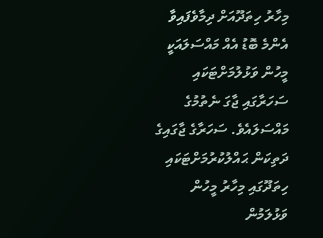މިހާރު ހިތަދޫއަށް ދިމާވެފައިވާ އެންމެ ބޮޑު އެއް މައްސަލައަކީ މީހުން ވަޅުލުމަށްޓަކައި ސަހަރާގައި ޖާގަ ނެތުމުގެ މައްސަލައެވެ. ސަހަރާގެ ޖާގައިގެ ދަތިކަން ޙައްލުކުރުމަށްޓަކައި ހިތަދޫގައި މިހާރު މީހުން ވަޅުލަމުން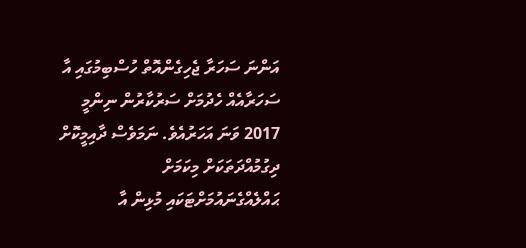އަންނަ ސަހަރާ ޖެހިގެންއޮތް ހުސްބިމުގައި އާ ސަހަރާއެއް ހެދުމަށް ސަރުކާރުން ނިންމީ 2017 ވަނަ އަހަރުއެވެ. ނަމަވެސް ދާއިމީކޮށް ދިގުމުއްދަތަކަށް މިކަމަށް ޙައްލެއްގެނައުމަށްޓަކައި މުޅިން އާ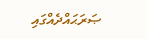ޞަރަޙައްދެއްގައި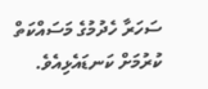ސަހަރާ ހެދުމުގެ މަސައްކަތް ކުރުމަށް ކަނޑައެޅިއެވެ.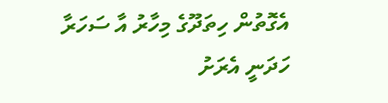އެގޮތުން ހިތަދޫގެ މިހާރު އާ ސަހަރާ ހަދަނީ އެރަށު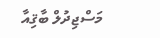މަސްޖިދުލް ބާޤިއާ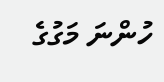ހުންނަ މަގުގެ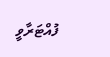ފުއްޓަރާވީ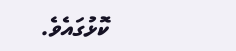ކޮޅުގައެވެ.